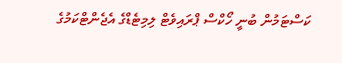ކަސްޓަމުން ބުނީ ހޯކްސް ޕްރައިވެޓް ލިމިޓެޑްގެ އެޖެންޓްކަމުގެ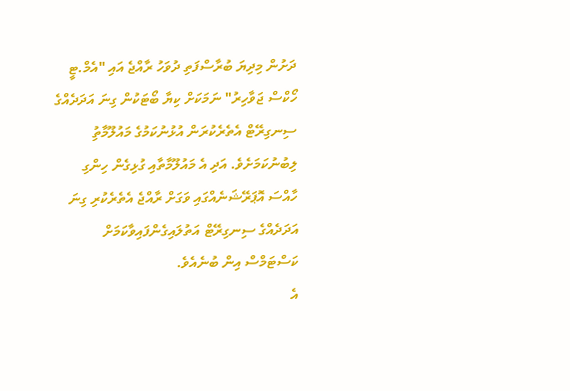ދަށުން މިދިޔަ ބުރާސްފަތި ދުވަހު ރާއްޖެ އައި "އެމް.ޓީ ހޯކްސް ޖަވާހިރު" ނަމަކަށް ކިޔާ ބޯޓަކުން ގިނަ އަދަދެއްގެ ސިނގިރޭޓް އެތެރެކުރަން އުޅުނުކަމުގެ މައުލޫމާތުި ލިބުނުކަމަށެވެ. އަދި އެ މައުލޫމާތާއި ގުޅިގެން ހިންގި ހާއްސަ އޮޕަރޭޝަނެއްގައި ވަގަށް ރާއްޖެ އެތެރެކުރި ގިނަ އަދަދެއްގެ ސިނގިރޭޓް އަތުލައިގެންފައިވާކަމަށް ކަސްޓަމްސް އިން ބުނެއެވެ.
އެ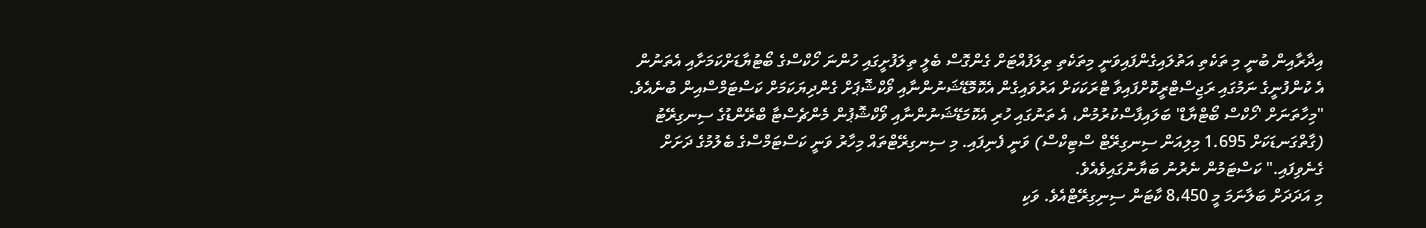އިދާރާއިން ބުނީ މި ތަކެތި އަތުލައިގެންފައިވަނީ މިތަކެތި ތިލަފުއްޓަށް ގެންގޮސް ބެލީ ތިލަފުށީގައި ހުންނަ ހޯކްސްގެ ބޯޓުޔާޑަށްކަމަށާއި އެތަނުން އެ ކުންފުނީގެ ނަމުގައި ރަޖިސްޓްރީކޮށްފައިވާ ޓްރަކަކަށް އަރުވައިގެން އެކޮމޮޑޭޝަނުންނާއި ވޯކްޝޮޕަށް ގެންދިޔަކަމަށް ކަސްޓަމްސްއިން ބުނެއެވެ.
"މިހާތަނަށް 'ހޯކްސް ބޯޓްޔާޑް' ބަލައިފާސްކުރުމުން، އެ ތަނުގައި ހުރި އެކޮމަޑޭޝަނުންނާއި ވޯކްޝޮޕުން މެންޗެސްޓާ ބްރޭންޑުގެ ސިނގިރޭޓު (ގާތްގަނޑަކަށް 1.695 މިލިއަން ސިނގިރޭޓް ސްޓިކްސް) ވަނީ ފެނިފައި. މި ސިނގިރޭޓްތައް މިހާރު ވަނީ ކަސްޓަމްސްގެ ބެލުމުގެ ދަށަށް ގެނެވިފައި." ކަސްޓަމުން ނެރުނު ބަޔާނުގައިވެއެވެ.
މި އަދަދަށް ބަލާނަމަ މީ 8،450 ކާޓަން ސިނިގިރޭޓްއެވެ. ވަކި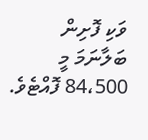ވަކި ފޮށިން ބަލާނަމަ މީ 84،500 ފޮއްޓެވެ.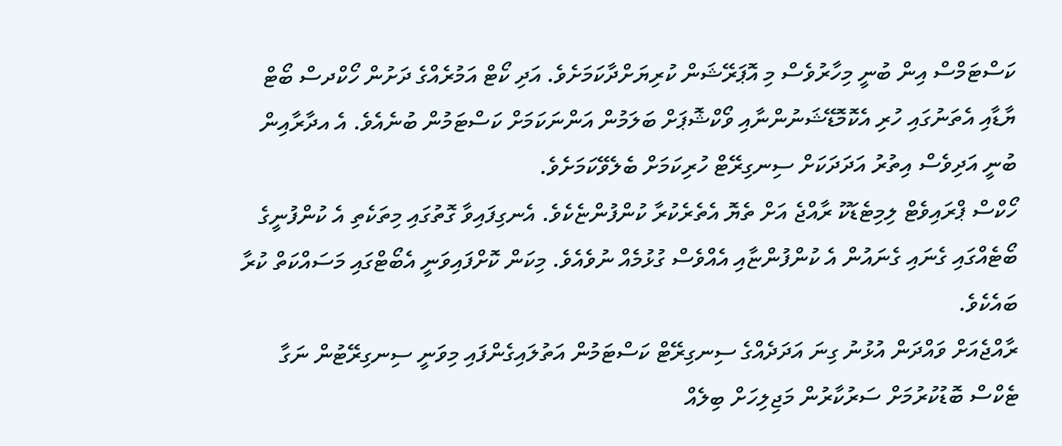ކަސްޓަމްސް އިން ބުނީ މިހާރުވެސް މި އޮޕަރޭޝަން ކުރިޔަށްދާކަމަށެވެ. އަދި ކޯޓް އަމުރެއްގެ ދަށުން ހޯކްދސް ބޯޓް ޔާޑާއި އެތަނުގައި ހުރި އެކޮމޮޑޭޝަނުންނާއި ވޯކްޝޮޕަށް ބަލަމުން އަންނަކަމަށް ކަސްޓަމުން ބުނެއެވެ. އެ އދާރާއިން ބުނީ އަދިވެސް އިތުރު އަދަދަކަށް ސިނގިރޭޓް ހުރިކަމަށް ބެލެވޭކަމަށެވެ.
ހޯކްސް ޕްރައިވެޓް ލިމިޓެޑަކޫ ރާއްޖެ އަށް ތެޔޮ އެތެރެކުރާ ކުންފުންޏެކެވެ. އެނގިފައިވާ ގޮތުގައި މިތަކެތި އެ ކުންފުނީގެ ބޯޓެއްގައި ގެނައި ގެނައުން އެ ކުންފުންޏާއި އެއްވެސް ގުޅުމެއް ނުވެއެވެ. މިކަން ކޮށްފައިވަނީ އެބޯޓްގައި މަސައްކަތް ކުރާ ބައެކެވެ.
ރާއްޖެއަށް ވައްދަން އުޅުނު ގިނަ އަދަދެއްގެ ސިނގިރޭޓް ކަސްޓަމުން އަތުލައިގެންފައި މިވަނީ ސިނގިރޭޓުން ނަގާ ޓެކްސް ބޮޑުކުރުމަށް ސަރުކާރުން މަޖިލިހަށް ބިލެއް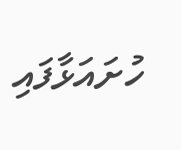ހުށައަޅާފައި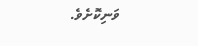ވަނިކޮށެވެ.